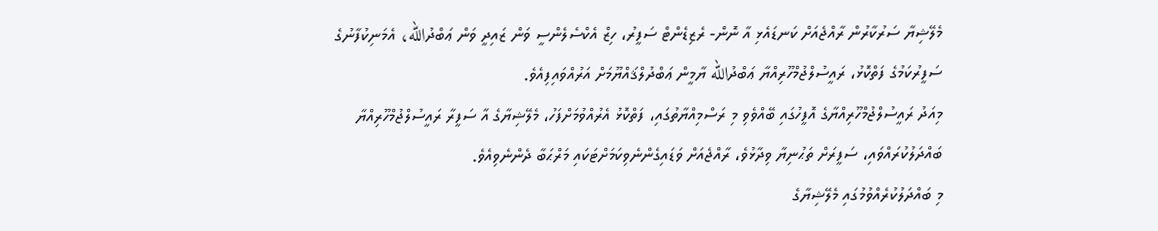މެލޭޝިޔާ ސަރުކާރުން ރާއްޖެއަށް ކަނޑައެޅި އާ ނޮން- ރެޒިޑެންޓް ސަފީރު، ހިޒް އެކްސެލެންސީ ވަން ޒައިދީ ވަން ޢަބްދުالله، އެމަނިކުފާނުގެ ސަފީރުކަމުގެ ފަތްކޮޅު، ރައީސުލްޖުމްހޫރިއްޔާ ޢަބްދުالله ޔާމީން ޢަބްދުލްޤައްޔޫމަށް އަރުއްވައިފިއެވެ.
މިއަދު ރައީސުލްޖުމްހޫރިއްޔާގެ އޮފީހުގައި ބޭއްވެވި މި ރަސްމިއްޔާތުގައި، ފަތްކޮޅު އެރުއްވުމަށްފަހު، މެލޭޝިޔާގެ އާ ސަފީރާ ރައީސުލްޖުމްހޫރިއްޔާ ބައްދަލުކުރައްވައި، ސަފީރަށް ތަޙުނިޔާ ވިދާޅުވެ، ރާއްޖެއަށް ވަޑައިގެންނެވިކަމަށްޓަކައި މަރްޙަބާ ދެންނެވިއެވެ.
މި ބައްދަލުކުރެއްވުމުގައި މެލޭޝިޔާގެ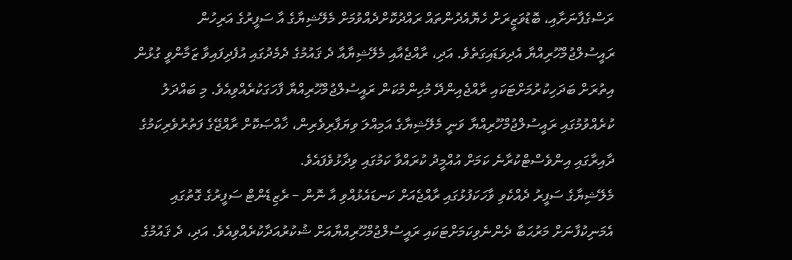ރަސްގެފާނަށާއި، ބޮޑުވަޒީރަށް ހެޔޮއެދުންތައް ރައްދުކޮށްދެއްވުމަށް މެލޭޝިޔާގެ އާ ސަފީރުގެ އަރިހުން ރައީސުލްޖުމްހޫރިއްޔާ އެދިވަޑައިގަތެވެ. އަދި، ރާއްޖެއާއި މެލޭޝިޔާއާ ދެ ޤައުމުގެ ދެމެދުގައި އުފެދިފައިވާ ޒަމާންވީ ގުޅުން އިތުރަށް ބަދަހިކުރުމަށްޓަކައި ރާއްޖެއިންދޭ މުހިންމުކަން ރައީސުލްޖުމްހޫރިއްޔާ ފާހަގަކުރެއްވިއެވެ. މި ބައްދަލު ކުރެއްވުމުގައި ރައީސުލްޖުމްހޫރިއްޔާ ވަނީ މެލޭޝިޔާގެ އަމިއްލަ ވިޔަފާރިވެރިން، ޚާއްޞަކޮށް ރާއްޖޭގެ ފަތުރުވެރިކަމުގެ ދާއިރާގައި އިންވެސްޓްކުރާނެ ކަމަށް އުއްމީދު ކުރައްވާ ކަމުގައި ވިދާޅުވެފައެވެ.
މެލޭޝިޔާގެ ސަފީރު ދެއްކެވި ވާހަކަފުޅުގައި ރާއްޖެއަށް ކަނޑައެޅުއްވި އާ ނޮން – ރެޒިޑެންޓް ސަފީރުގެ ގޮތުގައި އެމަނިކުފާނަށް މަރުޙަބާ ދެންނެވިކަމަށްޓަކައި ރައީސުލްޖުމްހޫރިއްޔާއަށް ޝުކުރުއަދާކުރެއްވިއެވެ. އަދި، ދެ ޤައުމުގެ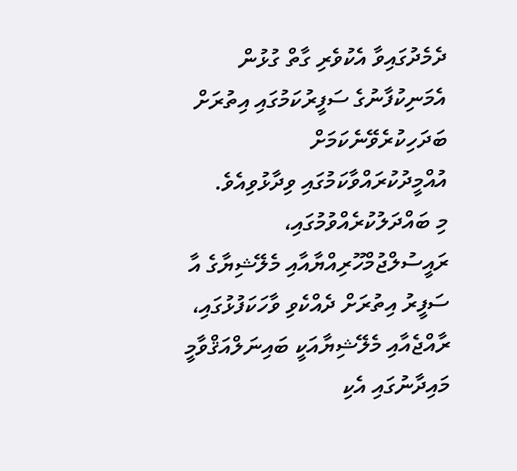ދެމެދުގައިވާ އެކުވެރި ގާތް ގުޅުން އެމަނިކުފާނުގެ ސަފީރުކަމުގައި އިތުރަށް ބަދަހިކުރެވޭނެކަމަށް އުއްމީދުކުރައްވާކަމުގައި ވިދާޅުވިއެވެ.
މި ބައްދަލުކުރެއްވުމުގައި، ރައީސުލްޖުމްހޫރިއްޔާއާއި މެލޭޝިޔާގެ އާ ސަފީރު އިތުރަށް ދެއްކެވި ވާހަކަފުޅުގައި، ރާއްޖެއާއި މެލޭޝިޔާއަކީ ބައިނަލްއަޤްވާމީ މައިދާނުގައި އެކި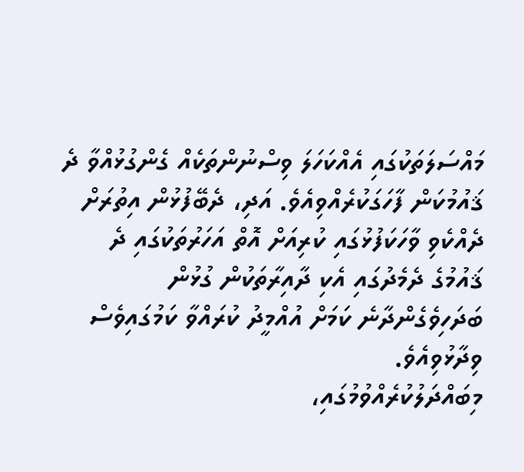މައްސަލަތަކުގައި އެއްކަހަލަ ވިސްނުންތަކެއް ގެންގުޅުއްވާ ދެ ޤައުމުކަން ފާހަގަކުރެއްވިއެވެ. އަދި، ދެބޭފުޅުން އިތުރަށް ދެއްކެވި ވާހަކަފުޅުގައި ކުރިއަށް އޮތް އަހަރުތަކުގައި ދެ ޤައުމުގެ ދެމެދުގައި އެކި ދާއިރާތަކުން ގުޅުން ބަދަހިވެގެންދާނެ ކަމަށް އުއްމީދު ކުރައްވާ ކަމުގައިވެސް ވިދާޅުވިއެވެ.
މިބައްދަލުކުރެއްވުމުގައި،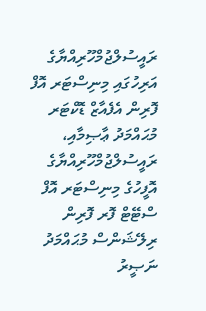ރައީސުލްޖުމްހޫރިއްޔާގެ އަރިހުގައި މިނިސްޓަރ އޮފް ފޮރިން އެފެއާޒް ޑޮކްޓަރ މުޙައްމަދު ޢާޞިމާއި، ރައީސުލްޖުމްހޫރިއްޔާގެ އޮފީހުގެ މިނިސްޓަރ އޮފް ސްޓޭޓް ފޮރ ފޮރިން ރިލޭޝަންސް މުޙައްމަދު ނަޞީރު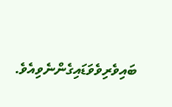ބައިވެރިވެވަޑައިގެންނެވިއެވެ.